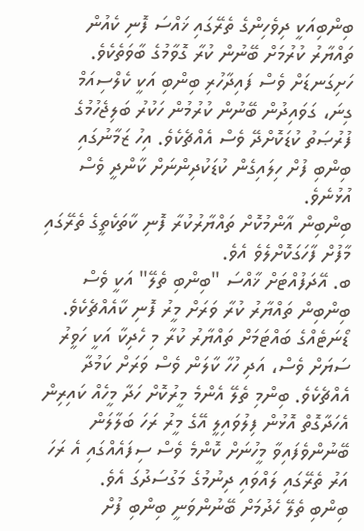ބިންބިއަކީ ދިވެހިންގެ ތެރޭގައި ޚައްސަ ފޮނި ކެއުން ތައްޔާރު ކުރުމަށް ބޭނުން ކުރާ ގޮވާމުގެ ބާވަތެކެވެ. ހަށިގަނޑަށް ވެސް ފައިދާހުރި ބިންބި އަކީ ކެލްސިއަމް ގިނަ، ގަވައިދުން ބޭނުން ކުރުމުން ހަކުރު ބަލިޖެހުމުގެ ފުރުޞަތު ކުޑަކޮށްދޭ ވެސް އެއްޗެކެވެ. އިހު ޒަމާނުގައި ބިންބި ފުށް ހިލައިގެން ކުޑަކުދިންނަށް ކާންދީ ވެސް އުޅުނެވެ.
ބިންބިން އާންމުކޮށް ތައްޔާރުކުރާ ފޮނި ކާތަކެތީގެ ތެރޭގައި މާފުށް ފާހަގަކޮށްލެވެ އެވެ.
ބ. އޭދަފުއްޓަށް ޚާއްސަ "ބިންބި ތެލޭ" އަކީ ވެސް ބިންބިން ތައްޔާރު ކުރާ ވަރަށް މީރު ފޮނި ކާއެއްޗެކެވެ. ޑޯނަޓެއްގެ ބައްޓަމަށް ތައްޔާރު ކުރާ މި ހެދިކާ އަކީ ހަވީރު ސަޔަށް ވެސް، އަދި ހުހާ ކާލަން ވެސް ވަރަށް ކަމުދާ އެއްޗެކެވެ. ބިންމި ތެލޭ އެންމެ މީރުކޮށް ހަދާ މީހެއް ކައިރިން އެހަދާގޮތް އޮޅުން ފިލުވައިލީ އޭގެ މީރު ރަހަ ބަލާލަން ބޭނުންވެފައިވާ މީހުނަށް ކޮންމެ ވެސް ސިފައެއްގައި އެ ރަހަ އަރު ތެރޭގައި ލައްވައި ދިނުމުގެ މަގުސަދުގަ އެވެ.
ބިންބި ތެލޭ ހެދުމަށް ބޭނުންވަނީ ބިންބި ފުށް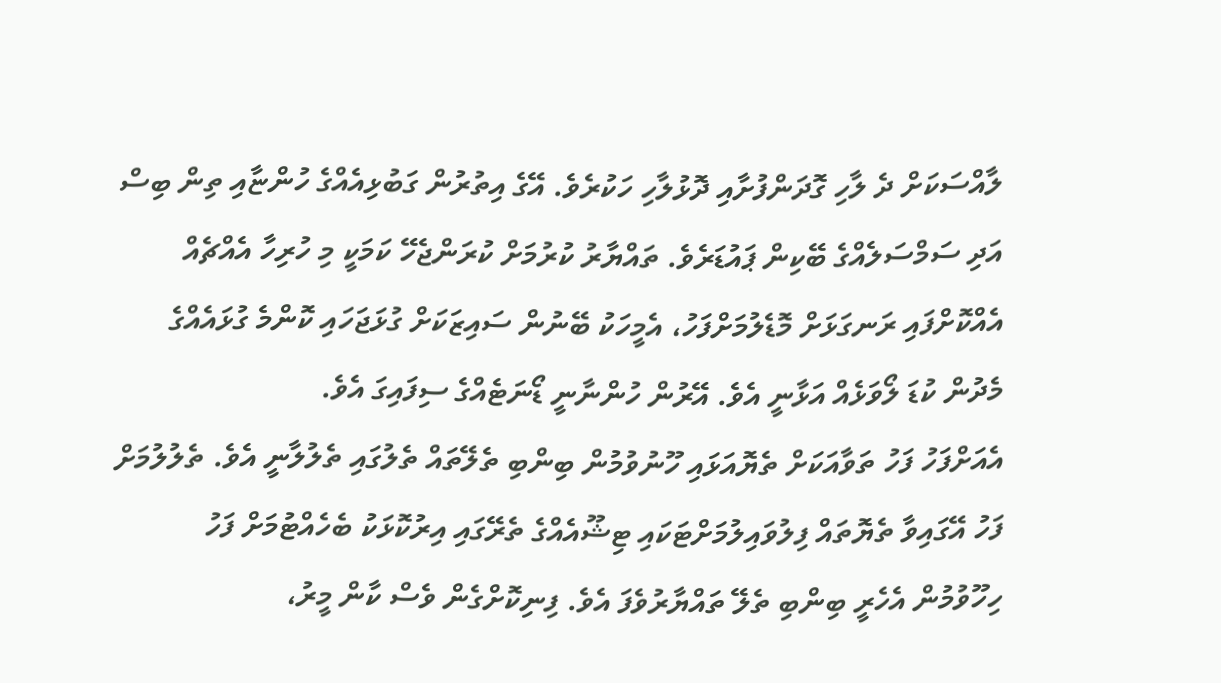ލާއްސަކަށް ދެ ލާހި ގޮދަންފުށާއި ދޮޅުލާހި ހަކުރެވެ. އޭގެ އިތުރުން ގަބުޅިއެއްގެ ހުންޏާއި ތިން ބިސް އަދި ސަމްސަލެއްގެ ބޭކިން ޕައުޑަރެވެ. ތައްޔާރު ކުރުމަށް ކުރަންޖެހޭ ކަމަކީ މި ހުރިހާ އެއްޗެއް އެއްކޮށްފައި ރަނގަޅަށް މޮޑެލުމަށްފަހު، އެމީހަކު ބޭނުން ސައިޒަކަށް ގުޅަޖަހައި ކޮންމެ ގުޅައެއްގެ މެދުން ކުޑަ ލޯވަޅެއް އަޅާނީ އެވެ. އޭރުން ހުންނާނީ ޑޯނަޓެއްގެ ސިފައިގަ އެވެ.
އެއަށްފަހު ފަހު ތަވާއަކަށް ތެޔޮއަޅައި ހޫނުވުމުން ބިންބި ތެލޭތައް ތެލުގައި ތެލުލާނީ އެވެ. ތެލުލުމަށް ފަހު އޭގައިވާ ތެޔޮތައް ފިލުވައިލުމަށްޓަކައި ޓިޝޫއެއްގެ ތެރޭގައި އިރުކޮޅަކު ބެހެއްޓުމަށް ފަހު ހިހޫވުމުން އެހެރީ ބިންބި ތެލޭ ތައްޔާރުވެފަ އެވެ. ފިނިކޮށްގެން ވެސް ކާން މީރު،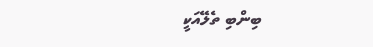ބިންބި ތެލޭއަކީ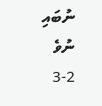ނުބައި ނުވެ 2-3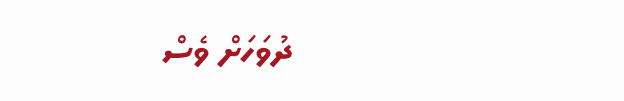ދުވަހަށް ވެސް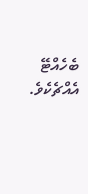ބެހެއްޓޭ އެއްޗެކެވެ.